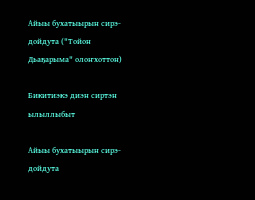Айыы бухатыырын сирэ-дойдута ("Тойон Дьаҕарыма" олоҥхоттон)

Бикитиэкэ диэн сиртэн ылыллыбыт

Айыы бухатыырын сирэ-дойдута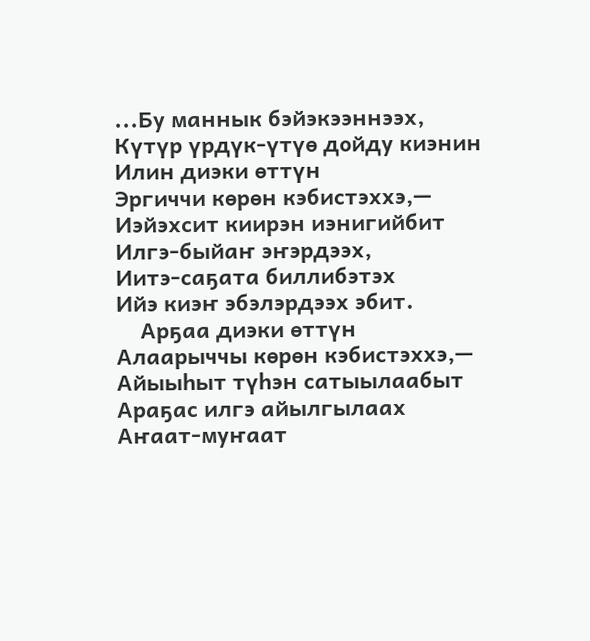...Бу маннык бэйэкээннээх,
Күтүр үрдүк-үтүө дойду киэнин
Илин диэки өттүн
Эргиччи көрөн кэбистэххэ,—
Иэйэхсит киирэн иэнигийбит
Илгэ-быйаҥ эҥэрдээх,
Иитэ-саҕата биллибэтэх
Ийэ киэҥ эбэлэрдээх эбит.
    Арҕаа диэки өттүн
Алаарыччы көрөн кэбистэххэ,—
Айыыһыт түһэн сатыылаабыт
Араҕас илгэ айылгылаах
Аҥаат-муҥаат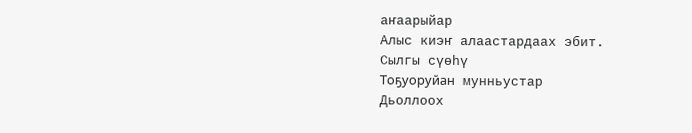аҥаарыйар
Алыс киэҥ алаастардаах эбит.
Сылгы сүөһү
Тоҕуоруйан мунньустар
Дьоллоох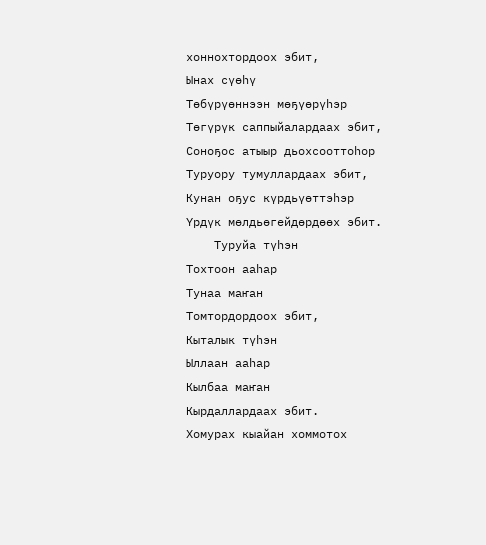хоннохтордоох эбит,
Ынах сүөһү
Төбүрүөннээн мөҕүөрүһэр
Төгүрүк саппыйалардаах эбит,
Соноҕос атыыр дьохсооттоһор
Туруору тумуллардаах эбит,
Кунан оҕус күрдьүөттэһэр
Үрдүк мөлдьөгейдөрдөөх эбит.
    Туруйа түһэн
Тохтоон ааһар
Тунаа маҥан
Томтордордоох эбит,
Кыталык түһэн
Ыллаан ааһар
Кылбаа маҥан
Кырдаллардаах эбит.
Хомурах кыайан хоммотох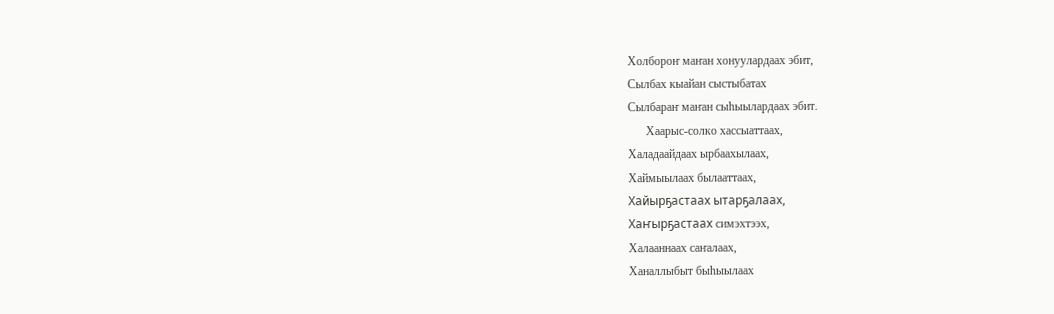Холбороҥ маҥан хонуулардаах эбит,
Сылбах кыайан сыстыбатах
Сылбараҥ маҥан сыһыылардаах эбит.
      Хаарыс-солко хассыаттаах,
Халадаайдаах ырбаахылаах,
Хаймыылаах былааттаах,
Хайырҕастаах ытарҕалаах,
Хаҥырҕастаах симэхтээх,
Халааннаах саҥалаах,
Ханаллыбыт быһыылаах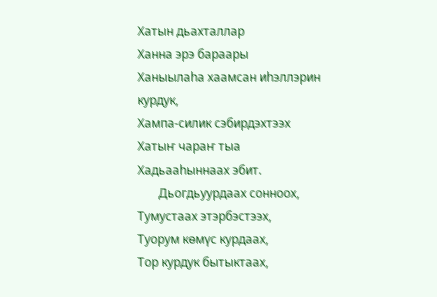Хатын дьахталлар
Ханна эрэ бараары
Ханыылаһа хаамсан иһэллэрин курдук,
Хампа-силик сэбирдэхтээх
Хатыҥ чараҥ тыа
Хадьааһыннаах эбит.
       Дьогдьуурдаах сонноох,
Тумустаах этэрбэстээх,
Туорум көмүс курдаах,
Тор курдук бытыктаах,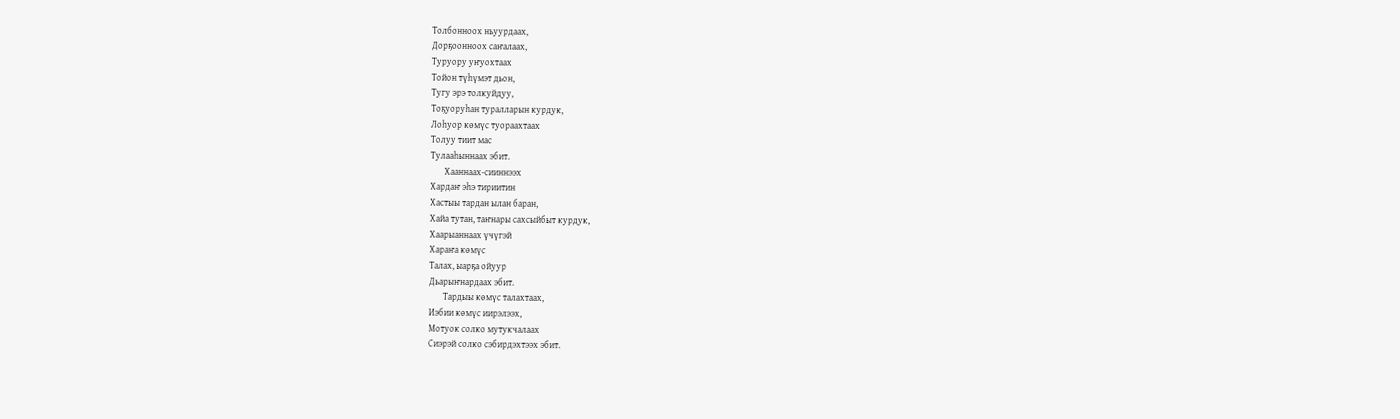Толбонноох ньуурдаах,
Дорҕоонноох саҥалаах,
Туруору уҥуохтаах
Тойон түһүмэт дьон,
Тугу эрэ толкуйдуу,
Тоҕуоруһан туралларын курдук,
Лоһуор көмүс туораахтаах
Толуу тиит мас
Тулааһыннаах эбит.
       Хааннаах-сииннээх
Хардаҥ эһэ тириитин
Хастыы тардан ылан баран,
Хайа тутан, таҥнары сахсыйбыт курдук,
Хаарыаннаах үчүгэй
Хараҥа көмүс
Талах, ыарҕа ойуур
Дьарыҥнардаах эбит.
       Тардыы көмүс талахтаах,
Иэбии көмүс иирэлээх,
Мотуок солко мутукчалаах
Сиэрэй солко сэбирдэхтээх эбит.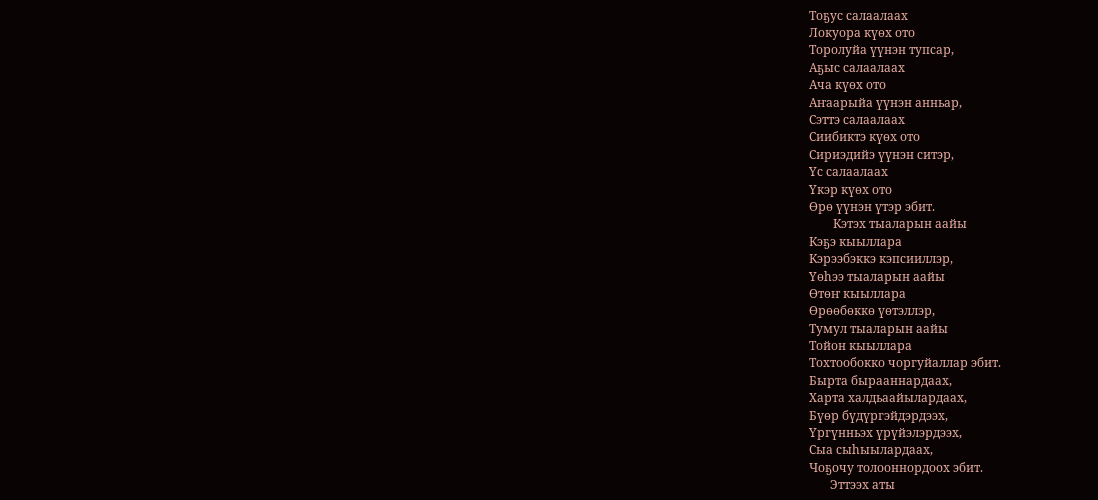Тоҕус салаалаах
Локуора күөх ото
Торолуйа үүнэн тупсар,
Аҕыс салаалаах
Ача күөх ото
Аҥаарыйа үүнэн анньар,
Сэттэ салаалаах
Сиибиктэ күөх ото
Сириэдийэ үүнэн ситэр,
Үс салаалаах
Үкэр күөх ото
Өрө үүнэн үтэр эбит.
        Кэтэх тыаларын аайы
Кэҕэ кыыллара
Кэрээбэккэ кэпсииллэр,
Үөһээ тыаларын аайы
Өтөҥ кыыллара
Өрөөбөккө үөтэллэр,
Тумул тыаларын аайы
Тойон кыыллара
Тохтообокко чоргуйаллар эбит.
Бырта бырааннардаах,
Харта халдьаайылардаах,
Бүөр бүдүргэйдэрдээх,
Үргүнньэх үрүйэлэрдээх,
Сыа сыһыылардаах,
Чоҕочу толооннордоох эбит.
       Эттээх аты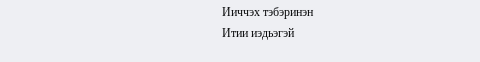Ииччэх тэбэринэн
Итии иэдьэгэй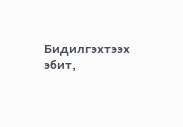Бидилгэхтээх эбит,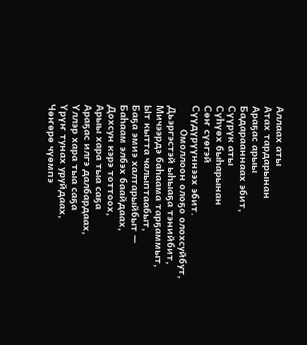Аллаах аты
Атах тардарынан
Араҕас арыы
Бадарааннаах эбит,
Сүүрүк аты
Сүһүөх быһарынан
Сөҥ сүөгэй
Сүүдүрүүннээх эбит.
        Омоллоон олоҕо олохсуйбут,
Дьэргэстэй ыһыаҕа тэнийбит,
Мичээрдэ баһаама тарҕаммыт,
Ыт кытта чалыптаабыт,
Баҕа эмиэ халтарыйбыт —
Баһаам элбэх баайдаах,
Дохсун кэрэ тоттоох,
Арыы хара тыа саҕа
Араҕас илгэ далбардаах,
Үллэр хара тыа саҕа
Үрүҥ тунах уруйдаах,
Чөҥөрө чүөмпэ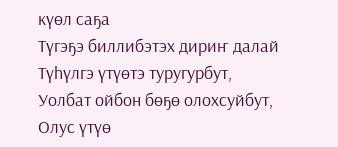күөл саҕа
Түгэҕэ биллибэтэх дириҥ далай
Түһүлгэ үтүөтэ туругурбут,
Уолбат ойбон бөҕө олохсуйбут,
Олус үтүө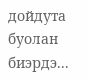дойдута буолан биэрдэ...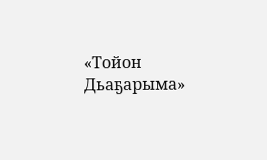«Тойон Дьаҕарыма»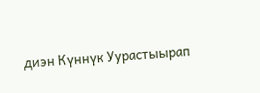диэн Күннүк Уурастыырап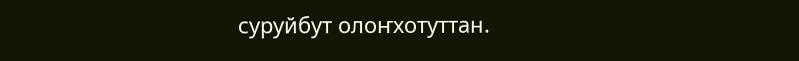суруйбут олоҥхотуттан.